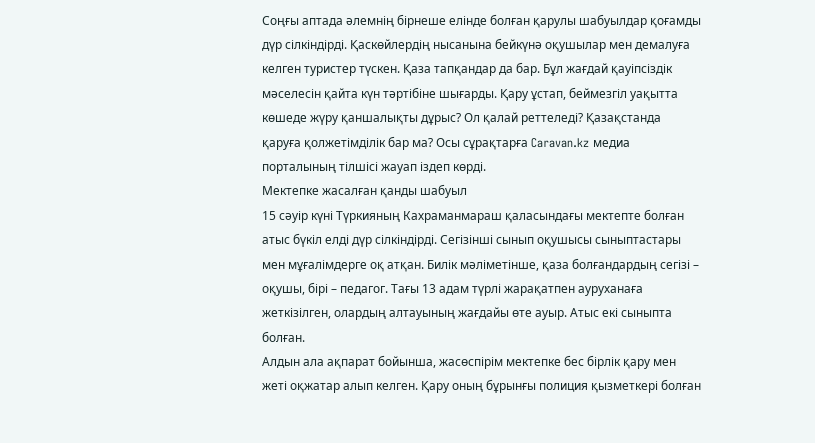Соңғы аптада әлемнің бірнеше елінде болған қарулы шабуылдар қоғамды дүр сілкіндірді. Қаскөйлердің нысанына бейкүнә оқушылар мен демалуға келген туристер түскен. Қаза тапқандар да бар. Бұл жағдай қауіпсіздік мәселесін қайта күн тәртібіне шығарды. Қару ұстап, беймезгіл уақытта көшеде жүру қаншалықты дұрыс? Ол қалай реттеледі? Қазақстанда қаруға қолжетімділік бар ма? Осы сұрақтарға Caravan.kz медиа порталының тілшісі жауап іздеп көрді.
Мектепке жасалған қанды шабуыл
15 сәуір күні Түркияның Кахраманмараш қаласындағы мектепте болған атыс бүкіл елді дүр сілкіндірді. Сегізінші сынып оқушысы сыныптастары мен мұғалімдерге оқ атқан. Билік мәліметінше, қаза болғандардың сегізі – оқушы, бірі – педагог. Тағы 13 адам түрлі жарақатпен ауруханаға жеткізілген, олардың алтауының жағдайы өте ауыр. Атыс екі сыныпта болған.
Алдын ала ақпарат бойынша, жасөспірім мектепке бес бірлік қару мен жеті оқжатар алып келген. Қару оның бұрынғы полиция қызметкері болған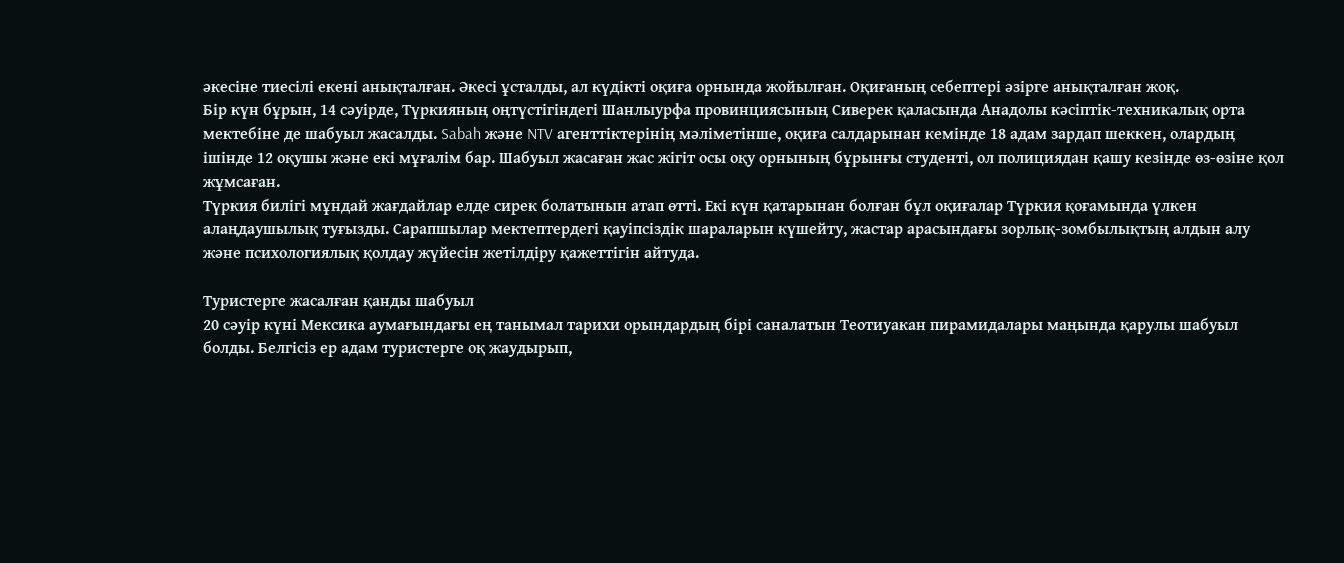әкесіне тиесілі екені анықталған. Әкесі ұсталды, ал күдікті оқиға орнында жойылған. Оқиғаның себептері әзірге анықталған жоқ.
Бір күн бұрын, 14 сәуірде, Түркияның оңтүстігіндегі Шанлыурфа провинциясының Сиверек қаласында Анадолы кәсіптік-техникалық орта мектебіне де шабуыл жасалды. Sabah және NTV агенттіктерінің мәліметінше, оқиға салдарынан кемінде 18 адам зардап шеккен, олардың ішінде 12 оқушы және екі мұғалім бар. Шабуыл жасаған жас жігіт осы оқу орнының бұрынғы студенті, ол полициядан қашу кезінде өз-өзіне қол жұмсаған.
Түркия билігі мұндай жағдайлар елде сирек болатынын атап өтті. Екі күн қатарынан болған бұл оқиғалар Түркия қоғамында үлкен алаңдаушылық туғызды. Сарапшылар мектептердегі қауіпсіздік шараларын күшейту, жастар арасындағы зорлық-зомбылықтың алдын алу және психологиялық қолдау жүйесін жетілдіру қажеттігін айтуда.

Туристерге жасалған қанды шабуыл
20 сәуір күні Мексика аумағындағы ең танымал тарихи орындардың бірі саналатын Теотиуакан пирамидалары маңында қарулы шабуыл болды. Белгісіз ер адам туристерге оқ жаудырып,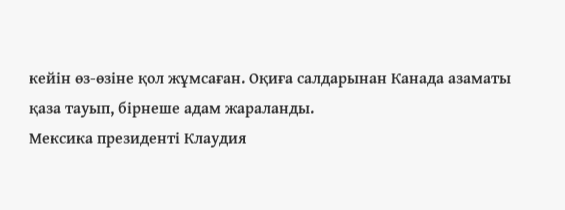кейін өз-өзіне қол жұмсаған. Оқиға салдарынан Канада азаматы қаза тауып, бірнеше адам жараланды.
Мексика президенті Клаудия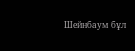Шейнбаум бұл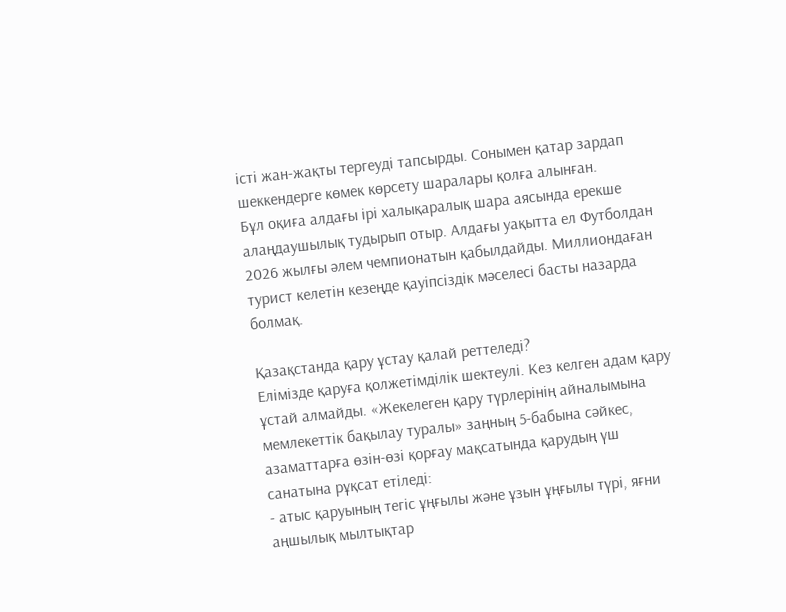істі жан-жақты тергеуді тапсырды. Сонымен қатар зардап шеккендерге көмек көрсету шаралары қолға алынған.
Бұл оқиға алдағы ірі халықаралық шара аясында ерекше алаңдаушылық тудырып отыр. Алдағы уақытта ел Футболдан 2026 жылғы әлем чемпионатын қабылдайды. Миллиондаған турист келетін кезеңде қауіпсіздік мәселесі басты назарда болмақ.

Қазақстанда қару ұстау қалай реттеледі?
Елімізде қаруға қолжетімділік шектеулі. Кез келген адам қару ұстай алмайды. «Жекелеген қару түрлерінің айналымына мемлекеттік бақылау туралы» заңның 5-бабына сәйкес, азаматтарға өзін-өзі қорғау мақсатында қарудың үш санатына рұқсат етіледі:
- атыс қаруының тегіс ұңғылы және ұзын ұңғылы түрі, яғни аңшылық мылтықтар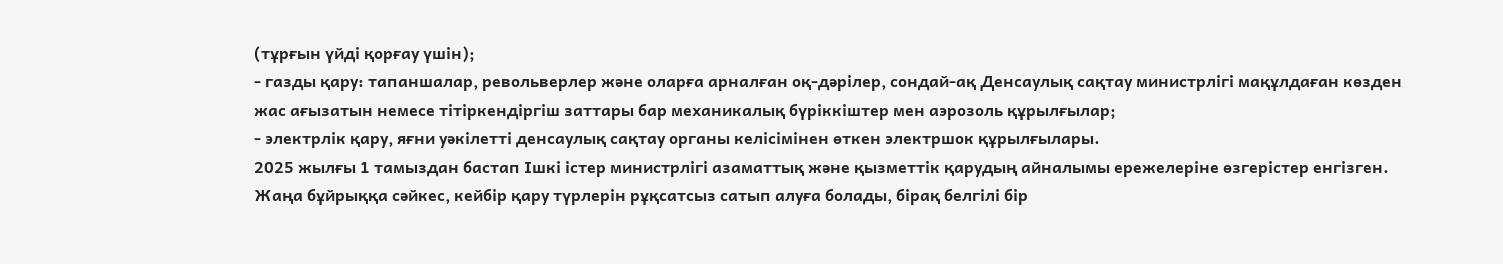(тұрғын үйді қорғау үшін);
- газды қару: тапаншалар, револьверлер және оларға арналған оқ-дәрілер, сондай-ақ Денсаулық сақтау министрлігі мақұлдаған көзден жас ағызатын немесе тітіркендіргіш заттары бар механикалық бүріккіштер мен аэрозоль құрылғылар;
- электрлік қару, яғни уәкілетті денсаулық сақтау органы келісімінен өткен электршок құрылғылары.
2025 жылғы 1 тамыздан бастап Ішкі істер министрлігі азаматтық және қызметтік қарудың айналымы ережелеріне өзгерістер енгізген. Жаңа бұйрыққа сәйкес, кейбір қару түрлерін рұқсатсыз сатып алуға болады, бірақ белгілі бір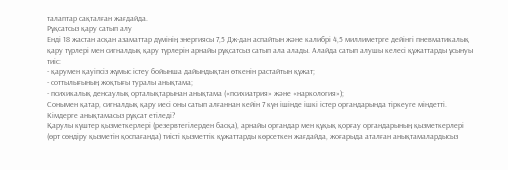талаптар сақталған жағдайда.
Рұқсатсыз қару сатып алу
Енді 18 жастан асқан азаматтар дүмінің энергиясы 7,5 Дж-дан аспайтын және калибрі 4,5 миллиметрге дейінгі пневматикалық қару түрлері мен сигналдық қару түрлерін арнайы рұқсатсыз сатып ала алады. Алайда сатып алушы келесі құжаттарды ұсынуы тиіс:
- қарумен қауіпсіз жұмыс істеу бойынша дайындықтан өткенін растайтын құжат;
- соттылығының жоқтығы туралы анықтама;
- психикалық денсаулық орталықтарынан анықтама («психиатрия» және «наркология»);
Сонымен қатар, сигналдық қару иесі оны сатып алғаннан кейін 7 күн ішінде ішкі істер органдарында тіркеуге міндетті.
Кімдерге анықтамасыз рұқсат етіледі?
Қарулы күштер қызметкерлері (резервтегілерден басқа), арнайы органдар мен құқық қорғау органдарының қызметкерлері (өрт сөндіру қызметін қоспағанда) тиісті қызметтік құжаттарды көрсеткен жағдайда, жоғарыда аталған анықтамалардысыз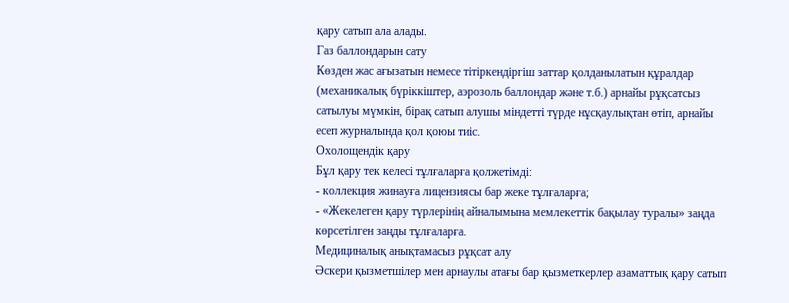қару сатып ала алады.
Газ баллондарын сату
Көзден жас ағызатын немесе тітіркендіргіш заттар қолданылатын құралдар (механикалық бүріккіштер, аэрозоль баллондар және т.б.) арнайы рұқсатсыз сатылуы мүмкін, бірақ сатып алушы міндетті түрде нұсқаулықтан өтіп, арнайы есеп журналында қол қоюы тиіс.
Охолощендік қару
Бұл қару тек келесі тұлғаларға қолжетімді:
- коллекция жинауға лицензиясы бар жеке тұлғаларға;
- «Жекелеген қару түрлерінің айналымына мемлекеттік бақылау туралы» заңда көрсетілген заңды тұлғаларға.
Медициналық анықтамасыз рұқсат алу
Әскери қызметшілер мен арнаулы атағы бар қызметкерлер азаматтық қару сатып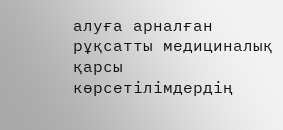алуға арналған рұқсатты медициналық қарсы көрсетілімдердің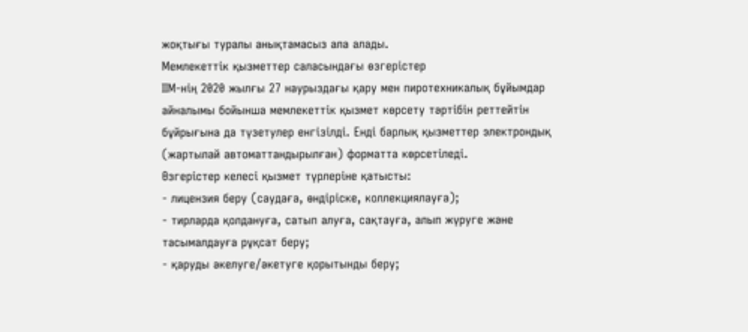жоқтығы туралы анықтамасыз ала алады.
Мемлекеттік қызметтер саласындағы өзгерістер
ІІМ-нің 2020 жылғы 27 наурыздағы қару мен пиротехникалық бұйымдар айналымы бойынша мемлекеттік қызмет көрсету тәртібін реттейтін бұйрығына да түзетулер енгізілді. Енді барлық қызметтер электрондық (жартылай автоматтандырылған) форматта көрсетіледі.
Өзгерістер келесі қызмет түрлеріне қатысты:
- лицензия беру (саудаға, өндіріске, коллекциялауға);
- тирларда қолдануға, сатып алуға, сақтауға, алып жүруге және тасымалдауға рұқсат беру;
- қаруды әкелуге/әкетуге қорытынды беру;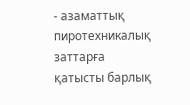- азаматтық пиротехникалық заттарға қатысты барлық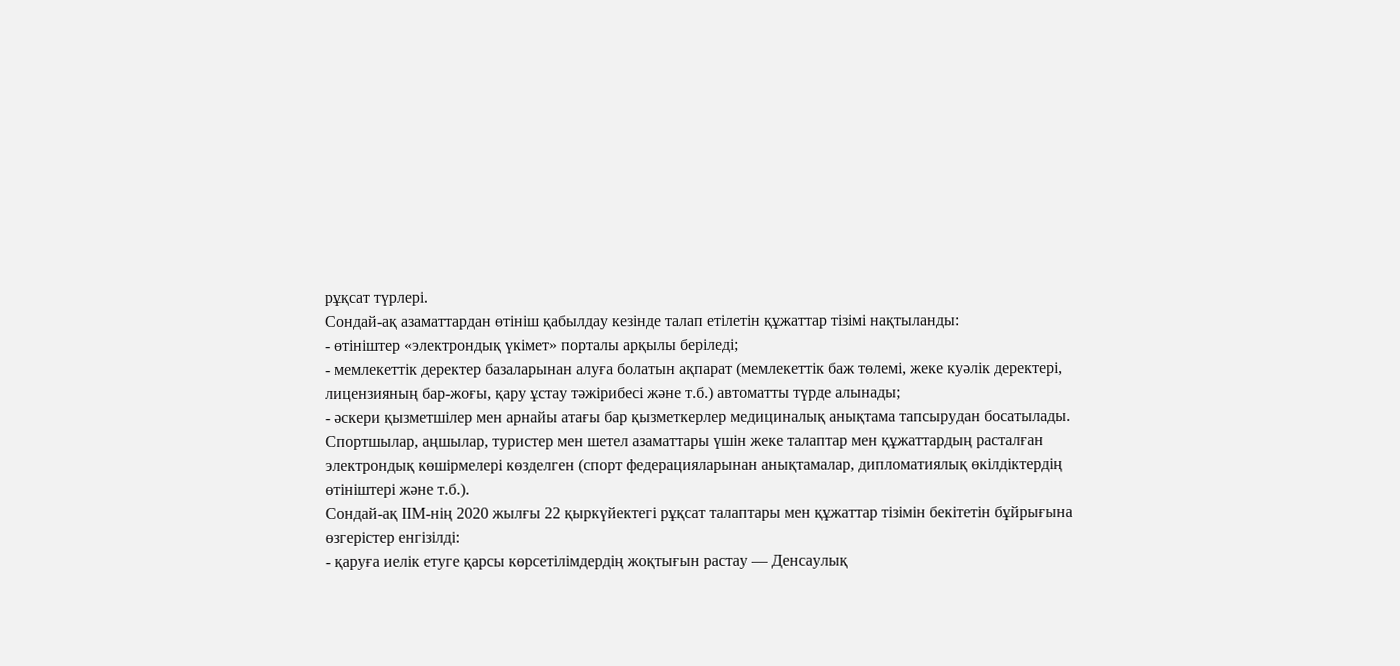рұқсат түрлері.
Сондай-ақ азаматтардан өтініш қабылдау кезінде талап етілетін құжаттар тізімі нақтыланды:
- өтініштер «электрондық үкімет» порталы арқылы беріледі;
- мемлекеттік деректер базаларынан алуға болатын ақпарат (мемлекеттік баж төлемі, жеке куәлік деректері, лицензияның бар-жоғы, қару ұстау тәжірибесі және т.б.) автоматты түрде алынады;
- әскери қызметшілер мен арнайы атағы бар қызметкерлер медициналық анықтама тапсырудан босатылады.
Спортшылар, аңшылар, туристер мен шетел азаматтары үшін жеке талаптар мен құжаттардың расталған электрондық көшірмелері көзделген (спорт федерацияларынан анықтамалар, дипломатиялық өкілдіктердің өтініштері және т.б.).
Сондай-ақ ІІМ-нің 2020 жылғы 22 қыркүйектегі рұқсат талаптары мен құжаттар тізімін бекітетін бұйрығына өзгерістер енгізілді:
- қаруға иелік етуге қарсы көрсетілімдердің жоқтығын растау — Денсаулық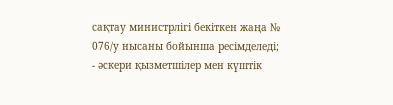сақтау министрлігі бекіткен жаңа № 076/у нысаны бойынша ресімделеді;
- әскери қызметшілер мен күштік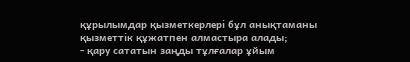құрылымдар қызметкерлері бұл анықтаманы қызметтік құжатпен алмастыра алады;
- қару сататын заңды тұлғалар ұйым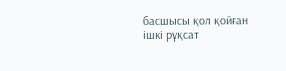басшысы қол қойған ішкі рұқсат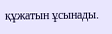құжатын ұсынады.